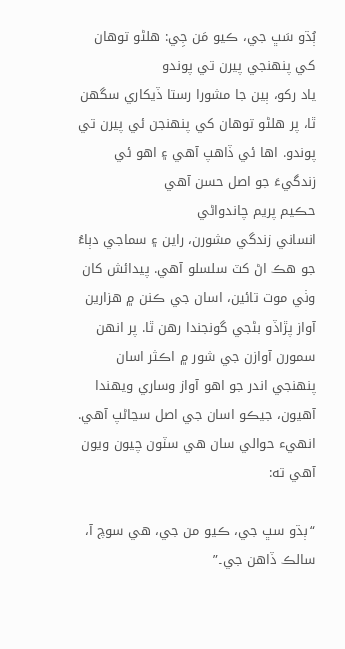ٻُڌو سَڀ جي، ڪيو مَن جِي: ھلڻو توھان کي پنھنجي پيرن تي پوندو
ياد رکو، ٻين جا مشورا رستا ڏيکاري سگهن ٿا، پر هلڻو توهان کي پنهنجن ئي پيرن تي پوندو. اها ئي ڏاهپ آهي ۽ اهو ئي زندگيءَ جو اصل حسن آهي
حڪيم پريم چاندواڻي
انساني زندگي مشورن، راين ۽ سماجي دٻاءُ جو هڪ اڻ کٽ سلسلو آهي. پيدائش کان وٺي موت تائين، اسان جي ڪنن ۾ هزارين آواز پڙاڏو بڻجي گونجندا رهن ٿا. پر انهن سمورن آوازن جي شور ۾ اڪثر اسان پنهنجي اندر جو اهو آواز وساري ويهندا آهيون، جيڪو اسان جي اصل سڃاڻپ آهي. انهيء حوالي سان هي سٽون چيون ويون آهي ته:

“ٻڌو سڀ جي، ڪيو من جي، هي سوچ آ، سالڪ ڏاهن جي۔”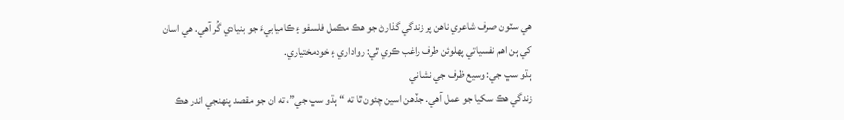هي سٽون صرف شاعري ناهن پر زندگي گذارڻ جو هڪ مڪمل فلسفو ۽ ڪاميابيءَ جو بنيادي گُر آهي. هي اسان کي ٻن اهم نفسياتي پهلوئن طرف راغب ڪري ٿي: رواداري ۽ خودمختياري.
ٻڌو سڀ جي: وسيع ظرف جي نشاني
زندگي هڪ سکيا جو عمل آهي. جڏهن اسين چئون ٿا ته “ٻڌو سڀ جي”، ته ان جو مقصد پنهنجي اندر هڪ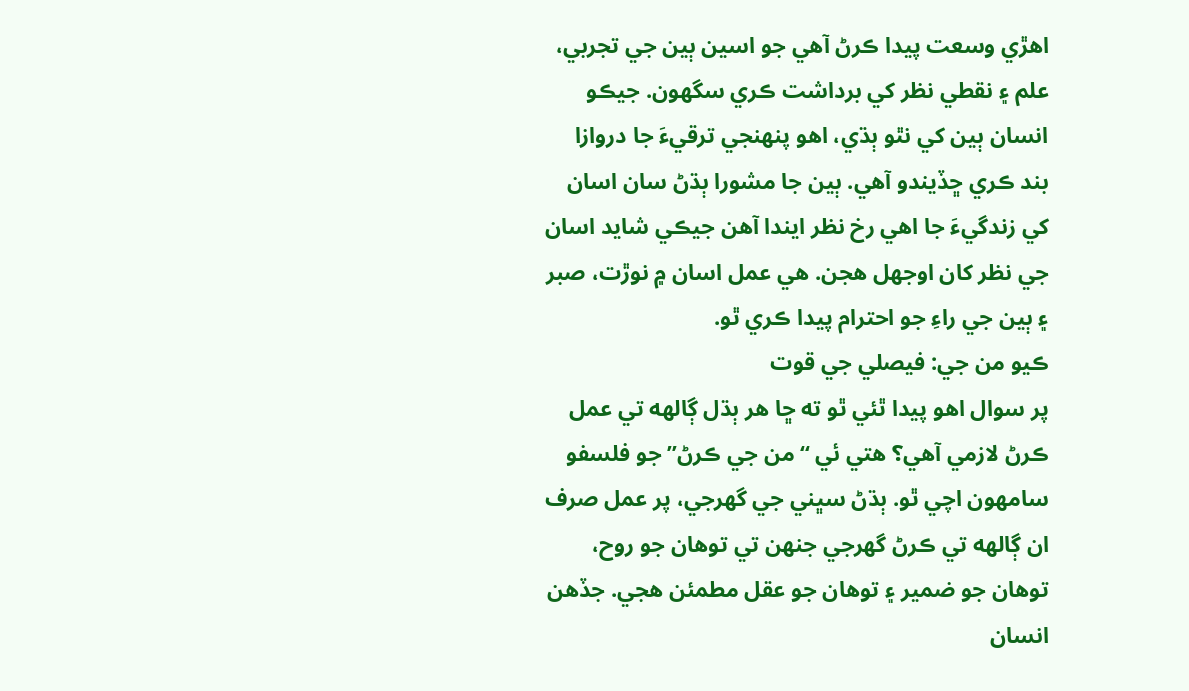اهڙي وسعت پيدا ڪرڻ آهي جو اسين ٻين جي تجربي، علم ۽ نقطي نظر کي برداشت ڪري سگهون. جيڪو انسان ٻين کي نٿو ٻڌي، اهو پنهنجي ترقيءَ جا دروازا بند ڪري ڇڏيندو آهي. ٻين جا مشورا ٻڌڻ سان اسان کي زندگيءَ جا اهي رخ نظر ايندا آهن جيڪي شايد اسان جي نظر کان اوجهل هجن. هي عمل اسان ۾ نوڙت، صبر ۽ ٻين جي راءِ جو احترام پيدا ڪري ٿو.
ڪيو من جي: فيصلي جي قوت
پر سوال اهو پيدا ٿئي ٿو ته ڇا هر ٻڌل ڳالهه تي عمل ڪرڻ لازمي آهي؟ هتي ئي “من جي ڪرڻ” جو فلسفو سامهون اچي ٿو. ٻڌڻ سڀني جي گهرجي، پر عمل صرف ان ڳالهه تي ڪرڻ گهرجي جنهن تي توهان جو روح، توهان جو ضمير ۽ توهان جو عقل مطمئن هجي. جڏهن انسان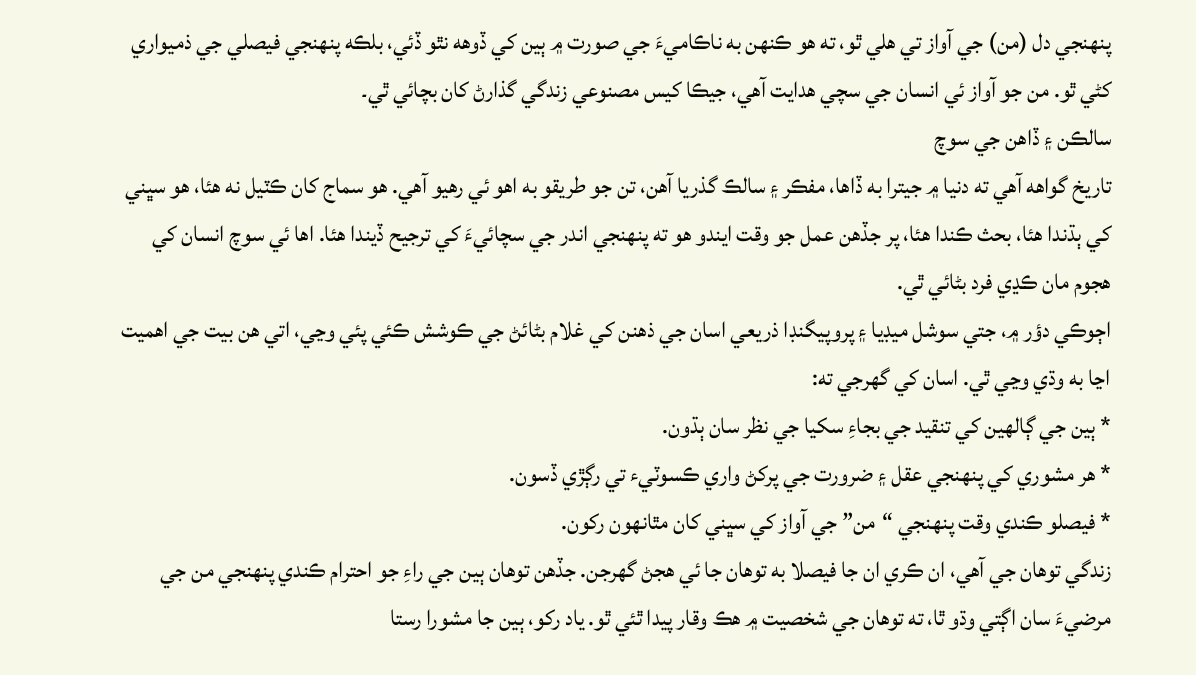پنهنجي دل (من) جي آواز تي هلي ٿو، ته هو ڪنهن به ناڪاميءَ جي صورت ۾ ٻين کي ڏوهه نٿو ڏئي، بلڪه پنهنجي فيصلي جي ذميواري کڻي ٿو. من جو آواز ئي انسان جي سچي هدايت آهي، جيڪا کيس مصنوعي زندگي گذارڻ کان بچائي ٿي۔
سالڪن ۽ ڏاهن جي سوچ
تاريخ گواهه آهي ته دنيا ۾ جيترا به ڏاها، مفڪر ۽ سالڪ گذريا آهن، تن جو طريقو به اهو ئي رهيو آهي. هو سماج کان ڪٽيل نه هئا، هو سڀني کي ٻڌندا هئا، بحث ڪندا هئا، پر جڏهن عمل جو وقت ايندو هو ته پنهنجي اندر جي سچائيءَ کي ترجيح ڏيندا هئا. اها ئي سوچ انسان کي هجوم مان ڪڍي فرد بڻائي ٿي.
اڄوڪي دؤر ۾، جتي سوشل ميڊيا ۽ پروپيگنڊا ذريعي اسان جي ذهنن کي غلام بڻائڻ جي ڪوشش ڪئي پئي وڃي، اتي هن بيت جي اهميت اڃا به وڌي وڃي ٿي. اسان کي گهرجي ته:
* ٻين جي ڳالهين کي تنقيد جي بجاءِ سکيا جي نظر سان ٻڌون.
* هر مشوري کي پنهنجي عقل ۽ ضرورت جي پرکڻ واري ڪسوٽيء تي رڳڙي ڏسون.
* فيصلو ڪندي وقت پنهنجي “من” جي آواز کي سڀني کان مٿانهون رکون.
زندگي توهان جي آهي، ان ڪري ان جا فيصلا به توهان جا ئي هجڻ گهرجن. جڏهن توهان ٻين جي راءِ جو احترام ڪندي پنهنجي من جي مرضيءَ سان اڳتي وڌو ٿا، ته توهان جي شخصيت ۾ هڪ وقار پيدا ٿئي ٿو. ياد رکو، ٻين جا مشورا رستا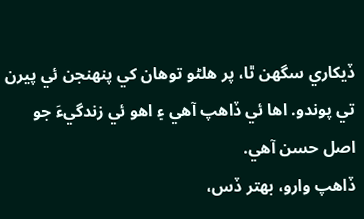ڏيکاري سگهن ٿا، پر هلڻو توهان کي پنهنجن ئي پيرن تي پوندو. اها ئي ڏاهپ آهي ۽ اهو ئي زندگيءَ جو اصل حسن آهي.
ڏاهپ وارو، بهتر ڏس،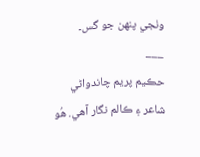وٺجي پنهن جو گس۔
___
حڪيم پريم چاندواڻي شاعر ۽ ڪالم نگار آھي. ھُو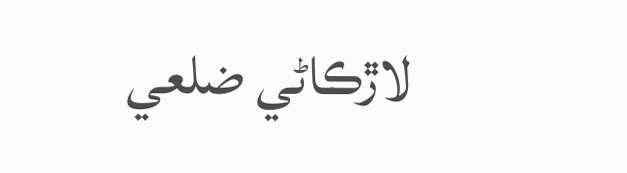لاڙڪاڻي ضلعي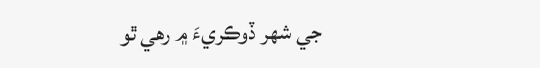جي شھر ڏوڪريءَ ۾ رھي ٿو